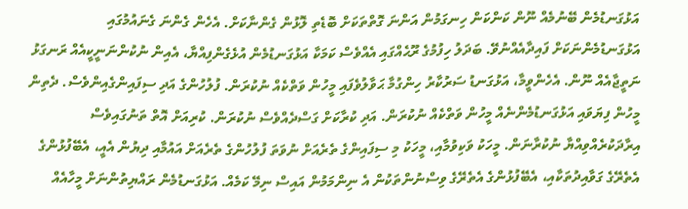އަޅުގަނޑުމެން ބޭނުމެއް ނޫން ކަންކަން ހިނގަމުން އަންނަ ގޮތްތަކަށް ބޮޑެތި ލޮޅުން ގެންނާކަށް. އެހެން ގެންނަ ގެނައުމުގައި އަޅުގަނޑުމެންނަކަށް ފައިދާއެއްނުވޭ. ބަދަލު ހިފުމުގެ ރޫޙެއްގައި އެއްވެސް ކަމަކާ އަޅުގަނޑުމެން އުޅެގެންފިއްޔާ، އެއިން ނުކުންނަނީކީއެއް ރަނގަޅު ނަތީޖާއެއް ނޫން. އެހެންވީމާ، އަޅުގަނޑު ސަރުކާރު ހިންގުމާ ޙަވާލުވެފައި މީހުން ވަތްކެއް ނުކުރަން. ފުލުހުންގެ އަދި ސިފައިންގެއިންވެސް. ދެތިން މީހުން ފިޔަވައި އަޅުގަނޑުމެންނެއް މީހުން ވަތްކެއް ނުކުރަން. އަދި ކުރާކަށް ގަސްދެއްވެސް ނުކުރަން. ކުރިއަށް އޮތް ތަނުގައިވެސް އިރާދަކުރެއްވިއްޔާ ނުކުރާނަން. މީހަކު ވަކިވުމާއި، މީހަކު މި ސިފައިންގެ ތެރެއަށް ނުވަތަ ފުލުހުންގެ ތެރެއަށް އައުމާއި ދިޔުން އެއީ، އެބޭފުޅުންގެ އެތެރޭގެ ގަވާއިދުތަކާއި، އެބޭފުޅުންގެ އެތެރޭގެ ވިސްނުންތަކުން އެ ނިންމަމުން އައިސް ނިމޭ ކަމެއް. އަޅުގަނޑުމެން ރައްޔިތުންނަށް މީހާއެއް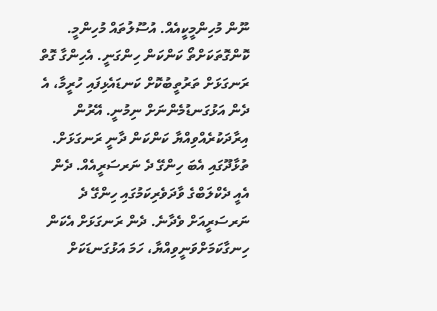ނޫން މުހިންމީކީއެއް. އުސޫލުތައް މުހިންމީ. ކޮންގޮތަކަށްތޯ ކަންކަން ހިންގަނީ. އެހިންގާ ގޮތް ރަނގަޅަށް ތަރުތީބުކޮށް ކަނޑައެޅިފައި ހުރީމާ، އެ ދެން އަޅުގަނޑުމެންނަށް ނިމުނީ. އޭރުން އިރާދަކުރެއްވިއްޔާ ކަންކަން ދާނީ ރަނގަޅަށް.
ތުޅާދޫގައި އެބަ ހިންގޭ ދެ ނަރސަރީއެއް. ދެން އެއީ ދެކްލަބްގެ ވާދަވެރިކަމުގައި ހިންގޭ ދެ ނަރސަރީއަށް ވެދާނެ. ދެން ރަނގަޅަށް އެކަން ހިނގާކަމަށްވަނީވިއްޔާ، ހަމަ އަޅުގަނޑަކަށް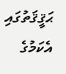ޙަޤީޤަތުގައި އެކަމުގެ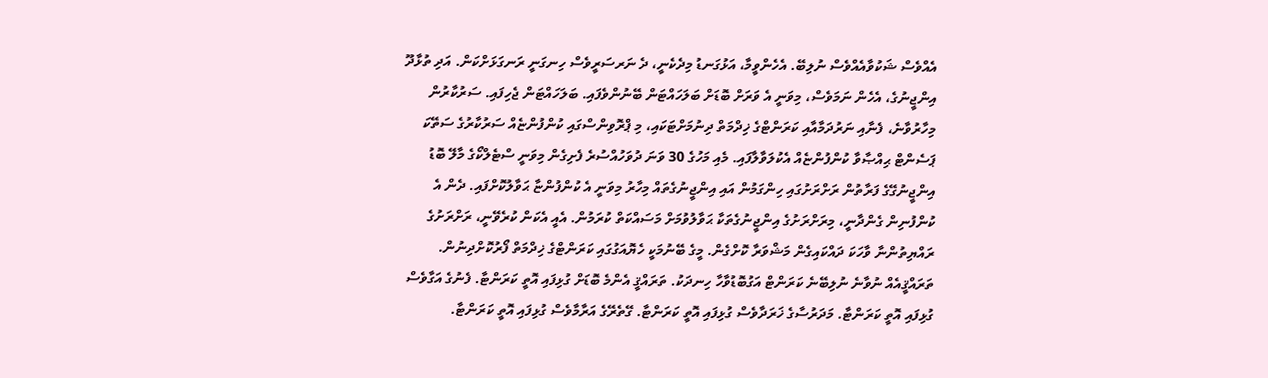އެއްވެސް ޝަކުވާއެއްވެސް ނުލިބޭ. އެހެންވީމާ، އަޅުގަނޑު މިދެކެނީ، ދެ ނަރސަރީވެސް ހިނގަނީ ރަނގަޅަށްކަން. އަދި ތުޅާދޫ އިންޖީނުގެ، އެހެން ނަމަވެސް، މިވަނީ އެ ވަރަށް ބޮޑަށް ބަލަހައްޓަން ބޭނުންވެފައި. ބަލަހައްޓަން ޖެހިފައި. ސަރުކާރުން މިހާރުވާނެ، ފެނާއި ނަރުދަމާއާއި ކަރަންޓްގެ ޚިދްމަތް ދިނުމަށްޓަކައި، މި ޕްރޮވިންސްގައި ކުންފުންޏެއް ސަރުކާރުގެ ސަތޭކަ ޕަސެންޓް ޙިއްޞާވާ ކުންފުންޏެއް އެކުލަވާލާފައި. މެއި މަހުގެ 30 ވަނަ ދުވަހުއްސުރެ ފެށިގެން މިވަނީ ސްޓެލްކޯގެ މާލޭ ބޮޑު އިންޖީނުގޭގެ ފަރާތުން ރަށްރަށުގައި ހިންގަމުން އައި އިންޖީނުގެތައް މިހާރު މިވަނީ އެ ކުންފުންޏާ ޙަވާލުކޮށްފައި. ދެން އެ ކުންފުނިން ގެންދާނީ، މިރަށްރަށުގެ އިންޖީނުގެތަކާ ޙަވާލުވުމަށް މަސައްކަތް ކުރަމުން. އެއީ އެކަން ކުރެވޭނީ، ރަށްރަށުގެ ރައްޔިތުންނާ ވާހަކަ ދައްކައިގެން މަޝްވަރާ ކޮށްގެން. މީގެ ބޭނުމަކީ ހެޔޮއަގުގައި ކަރަންޓްގެ ޚިދްމަތް ފޯރުކޮށްދިނުން. ތަރައްޤީއެއް ނުވާނެ ނުލިބޭނެ ކަރަންޓް އަގުބޮޑުވާހާ ހިނދަކު. ތަރައްޤީ އެންމެ ބޮޑަށް ގުޅިފައި އޮތީ ކަރަންޓާ. ފެނުގެ އަގާވެސް ގުޅިފައި އޮތީ ކަރަންޓާ. މަދަރުސާގެ ޚަރަދާވެސް ގުޅިފައި އޮތީ ކަރަންޓާ. ގޭތެރޭގެ އަރާމާވެސް ގުޅިފައި އޮތީ ކަރަންޓާ.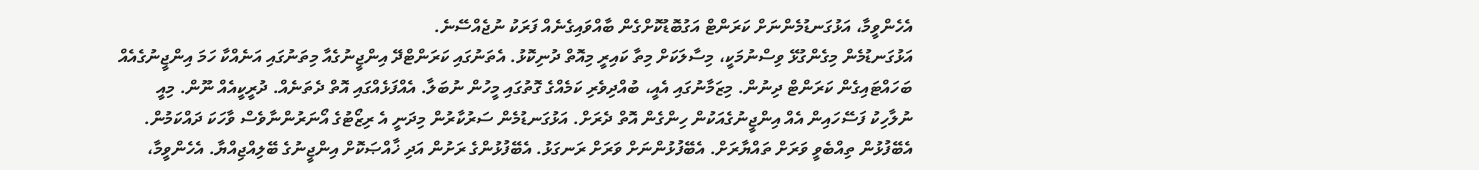އެހެންވީމާ، އަޅުގަނޑުމެންނަށް ކަރަންޓް އަގުބޮޑުކޮށްގެން ބާއްވައިގެނެއް ފަރަކު ނުޖެއްސޭނެ.
އަޅުގަނޑުމެން މިގެންގުޅޭ ވިސްނުމަކީ، މިސާލަކަށް މިތާ ކައިރީ މިއޮތް ދުނިކޮޅު. އެތަނުގައި ކަރަންޓްދޭ އިންޖީނުގެއާ މިތަނުގައި އަނެއްކާ ހަމަ އިންޖީނުގެއެއް ބަހައްޓައިގެން ކަރަންޓް ދިނުން. މިޒަމާނުގައި އެއީ، ބުއްދިވެރި ކަމެއްގެ ގޮތުގައި މީހުން ނުބަލާ. އެއްފަޅެއްގައި އޮތް ދެތަނެއް. ދުރީކީއެއް ނޫން. މިއީ ނުލާހިކު ފަސޭހައިން އެއް އިންޖީނުގެއަކުން ހިންގެން އޮތް ދެރަށް. އަޅުގަނޑުމެން ސަރުކާރުން މިދަނީ އެ ރިޒޯޓުގެ އޯނަރުންނާވެސް ވާހަކަ ދައްކަމުން. އެބޭފުޅުން ތިއްބެވީ ވަރަށް ތައްޔާރަށް. އެބޭފުޅުންނަށް ވަރަށް ރަނގަޅު. އެބޭފުޅުންގެ ރަށުން އަދި ޚާއްޞަކޮށް އިންޖީނުގެ ބޭލިއްޖިއްޔާ. އެހެންވީމާ،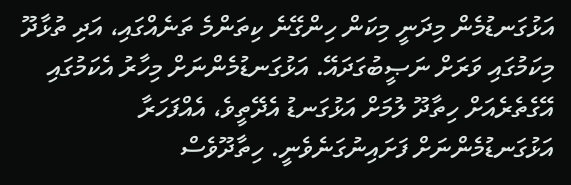އަޅުގަނޑުމެން މިދަނީ މިކަން ހިންގޭނެ ކިތަންމެ ތަނެއްގައި، އަދި ތުޅާދޫ މިކަމުގައި ވަރަށް ނަޞީބުގަދައޭ. އަޅުގަނޑުމެންނަށް މިހާރު އެކަމުގައި އޭގެތެރެއަށް ހިތާދޫ ލުމަށް އަޅުގަނޑު އެދޭތީވެ، އެއްފަހަރާ އަޅުގަނޑުމެންނަށް ފަށައިނުގަނެވެނީ. ހިތާދޫވެސް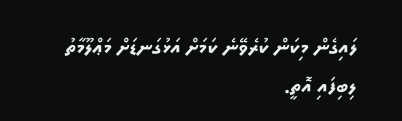ލައިގެން މިކަން ކުރެވޭނެ ކަމަށް އަޅުގަނޑަށް މަޢްލޫމާތު ލިބިފައި އޮތީ.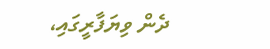ދެން ވިޔަފާރީގައި،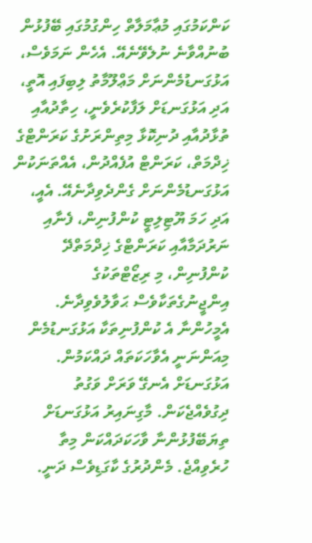ކަންކަމުގައި މުޢާމަލާތް ހިންގުމުގައި ބޭފުޅުން ބުނުއްވާނެ ނުލެވޭނެއޭ. އެހެން ނަމަވެސް، އަޅުގަނޑުމެންނަށް މަޢްލޫމާތު ލިބިފައި އޮތީ، އަދި އަޅުގަނޑަށް ލަފާކުރެވެނީ، ހިތާދުއާއި ތުޅާދުއާއި ދުނިކޮޅާ މިތިންރަށުގެ ކަރަންޓްގެ ޚިދްމަތް، ކަރަންޓް އުފެއްދުން، އެއްތަނަކުން އަޅުގަނޑުމެންނަށް ގެންދެވިދާނެއޭ. އެއީ، އަދި ހަމަ ޔޫޓިލިޓީ ކުންފުނިން، ފެނާއި ނަރުދަމާއާއި ކަރަންޓްގެ ޚިދްމަތްދޭ ކުންފުނިން، މި ރިޒޯޓްތަކުގެ އިންޖީނުގެތަކާވެސް ޙަވާލުވެވިދާނެ. އެމީހުންނާ އެ ކުންފުނިތަކާ އަޅުގަނޑުމެން މިއަންނަނީ އެވާހަކަތައް ދައްކަމުން.
އަޅުގަނޑަށް އެނގޭ ވަރަށް ވަގުތު ދިގުވެއްޖެކަން. މާގިނައިރު އަޅުގަނޑަށް ތިޔަބޭފުޅުންނާ ވާހަކަދައްކަން މިތާ ހުރެވިއްޖެ. މެންދުރުގެ ކާގަޑިވެސް ދަނީ.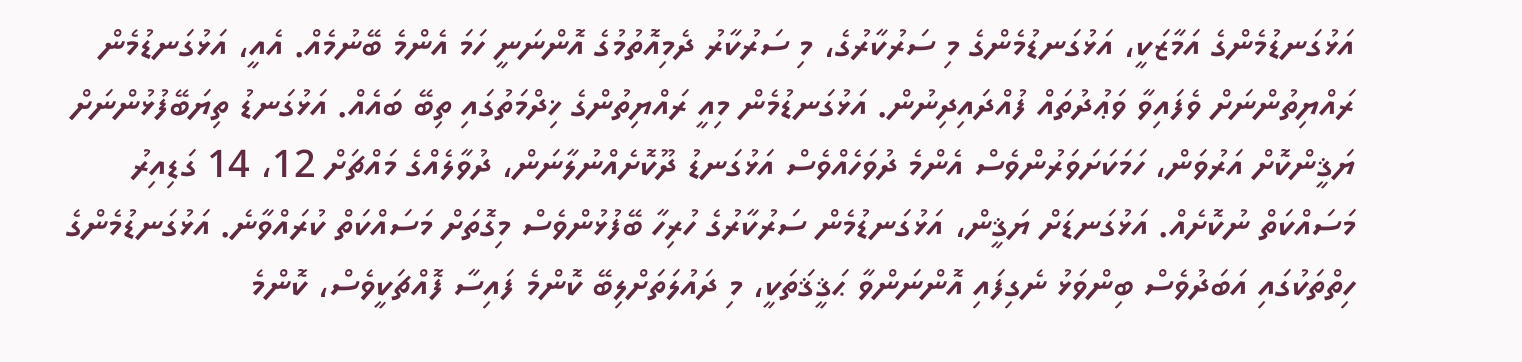އަޅުގަނޑުމެންގެ އަމާޒަކީ، އަޅުގަނޑުމެންގެ މި ސަރުކާރުގެ، މި ސަރުކާރު ދެމިއޮތުމުގެ އޮންނަނީ ހަމަ އެންމެ ބޭނުމެއް. އެއީ، އަޅުގަނޑުމެން ރައްޔިތުންނަށް ވެފައިވާ ވަޢުދުތައް ފުއްދައިދިނުން. އަޅުގަނޑުމެން މިއީ ރައްޔިތުންގެ ޚިދްމަތުގައި ތިބޭ ބައެއް. އަޅުގަނޑު ތިޔަބޭފުޅުންނަށް ޔަޤީންކޮށް އަރުވަން، ހަމަކަށަވަރުންވެސް އެންމެ ދުވަހެއްވެސް އަޅުގަނޑު ދޫކޮށެއްނުލާނަން، ދުވާލެއްގެ މައްޗަށް 12، 14 ގަޑިއިރު މަސައްކަތް ނުކޮށެއް. އަޅުގަނޑަށް ޔަޤީން، އަޅުގަނޑުމެން ސަރުކާރުގެ ހުރިހާ ބޭފުޅުންވެސް މިގޮތަށް މަސައްކަތް ކުރައްވާނެ. އަޅުގަނޑުމެންގެ ހިތްތަކުގައި އަބަދުވެސް ބިންވަޅު ނެގިފައި އޮންނަންވާ ޙަޤީޤަތަކީ، މި ދައުލަތަށްލިބޭ ކޮންމެ ފައިސާ ފޮއްޗަކީވެސް، ކޮންމެ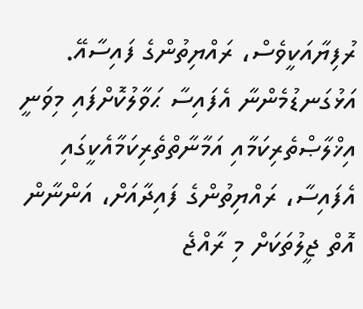ރުފިޔާއަކީވެސް، ރައްޔިތުންގެ ފައިސާއޭ. އަޅުގަނޑުމެންނާ އެފައިސާ ޙަވާލުކޮށްފައި މިވަނީ އިޚްލާޞްތެރިކަމާއި އަމާނާތްތެރިކަމާއެކީގައި އެފައިސާ، ރައްޔިތުންގެ ފައިދާއަށް، އަންނާން އޮތް ޖީލުތަކަށް މި ރާއްޖެ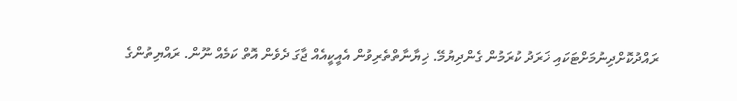ރައްދުކޮށްދިނުމަށްޓަކައި ޚަރަދު ކުރަމުން ގެންދިޔުމޭ. ޚިޔާނާތްތެރިވުން އެއީކީއެއް ޖާގަ ދެވެން އޮތް ކަމެއް ނޫން. ރައްޔިތުންގެ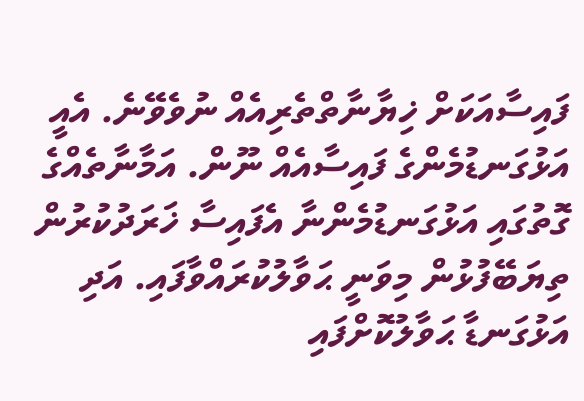ފައިސާއަކަށް ޚިޔާނާތްތެރިއެއް ނުވެވޭނެ. އެއީ އަޅުގަނޑުމެންގެ ފައިސާއެއް ނޫން. އަމާނާތެއްގެ ގޮތުގައި އަޅުގަނޑުމެންނާ އެފައިސާ ޚަރަދުކުރުން ތިޔަބޭފުޅުން މިވަނީ ޙަވާލުކުރައްވާފައި. އަދި އަޅުގަނޑާ ޙަވާލުކޮށްފައި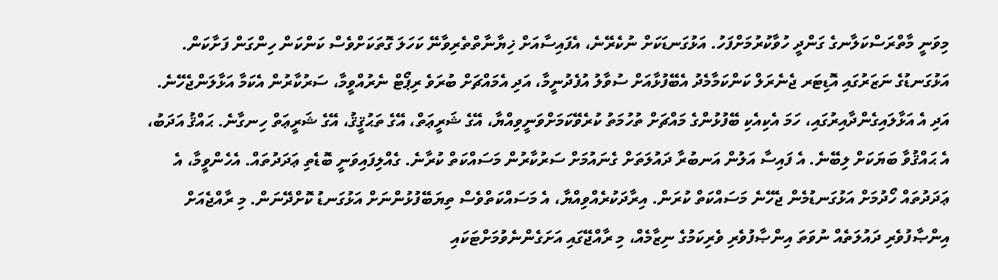މިވަނީ މާތްރަސްކަލާނގެ ގަންދީ ހުވާކުރުމަށްފަހު. އަޅުގަނޑަކަށް ނުކެރޭނެ، އެފައިސާއަށް ޚިޔާނާތްތެރިވާނޭ ކަހަލަ ގޮތަކަށްވެސް ކަންކަން ހިންގަން ފަށާކަން. އަޅުގަނޑުގެ ނަޒަރުގައި އޮޑިޓަރ ޖެނެރަލް ކަންކަމާމެދު އެބޭފުޅާއަށް ސުވާލު އުފެދުނީމާ، އަދި އެމައްޗަށް ބުރަވެ ރިޕޯޓް ނެރުއްވީމާ، ސަރުކާރުން އެކަމާ އަޅާލަންޖެހޭނެ. އަދި އެ އަޅާލައިގެންދާއިރުގައި، ހަމަ އެކިއެކި ބޭފުޅުންގެ މައްޗަށް ތުހުމަތު ކުރެވޭކަމަށްވަނީވިއްޔާ، އޭގެ ޝަރީޢަތް، އޭގެ ތަޙުޤީޤު، އޭގެ ޝަރީޢަތް ހިނގާނެ. ޙައްޤު އަދަބު، އެ ޙައްޤުވާ ބަޔަކަށް ލިބޭނެ. އެ ފައިސާ އަލުން އަނބުރާ ދައުލަތަށް ގެނައުމަށް ސަރުކާރުން މަސައްކަތް ކުރާނެ. ގެއްލިފައިވަނީ ބޮޑެތި ޢަދަދުތައް. އެހެންވީމާ، އެ ޢަދަދުތައް ހޯދުމަށް އަޅުގަނޑުމެން ޖެހޭނެ މަސައްކަތް ކުރަން. އިރާދަކުރެއްވިއްޔާ، އެ މަސައްކަތްވެސް ތިޔަބޭފުޅުންނަށް އަޅުގަނޑު ކޮށްދޭނަން. މި ރާއްޖެއަށް އިންޞާފުވެރި ދައުލަތެއް ނުވަތަ އިންޞާފުވެރި ވެރިކަމުގެ ނިޒާމެއް، މި ރާއްޖޭގައި އަށަގެންނެވުމަށްޓަކައި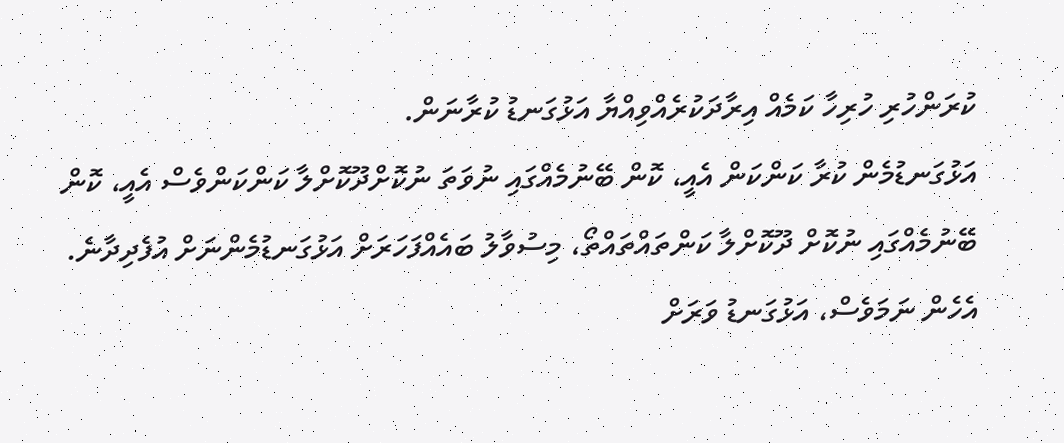ކުރަންހުރި ހުރިހާ ކަމެއް އިރާދަކުރެއްވިއްޔާ އަޅުގަނޑު ކުރާނަން.
އަޅުގަނޑުމެން ކުރާ ކަންކަން އެއީ، ކޮން ބޭނުމެއްގައި ނުވަތަ ނުކޮށްދޫކޮށްލާ ކަންކަންވެސް އެއީ، ކޮން ބޭނުމެއްގައި ނުކޮށް ދޫކޮށްލާ ކަންތައްތައްތޯ، މިސުވާލު ބައެއްފަހަރަށް އަޅުގަނޑުމެންނަށް އުފެދިދާނެ. އެހެން ނަމަވެސް، އަޅުގަނޑު ވަރަށް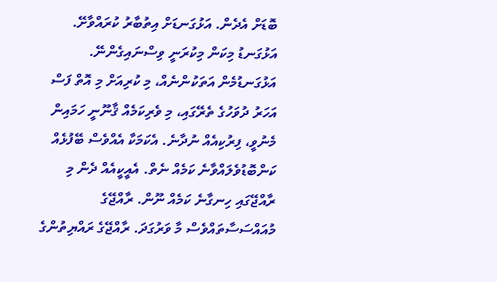ބޮޑަށް އެދެން. އަޅުގަނޑަށް އިތުބާރު ކުރައްވާށޭ. އަޅުގަނޑު މިކަން މިކުރަނީ ވިސްނައިގެންނޭ. އަޅުގަނޑުމެން އަތަކުންނެއް، މި ކުރިއަށް މި އޮތް ފަސް އަހަރު ދުވަހުގެ ތެރޭގައި، މި ވެރިކަމެއް ޤާނޫނީ ހަމައިން މެނުވީ، ފިރުކިއެއް ނުދާނެ. އެކަމަކާ އެއްވެސް ބޭފުޅެއް ކަންބޮޑުވެލައްވާނެ ކަމެއް ނެތް. އެއީކީއެއް ދެން މި ރާއްޖޭގައި ހިނގާނެ ކަމެއް ނޫން. ރާއްޖޭގެ މުއައްސަސާތައްވެސް މާ ވަރުގަދަ. ރާއްޖޭގެ ރައްޔިތުންގެ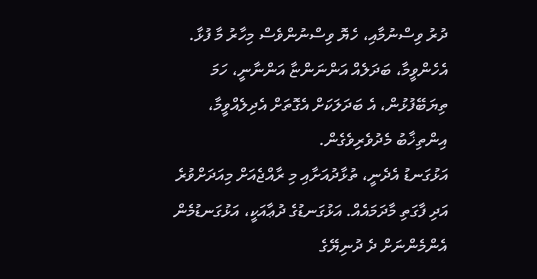ދުރު ވިސްނުމާއި، ހެޔޮ ވިސްނުންވެސް މިހާރު މާ ފުޅާ. އެހެންވީމާ، ބަދަލެއް އަންނަންޏާ އަންނާނީ، ހަމަ ތިޔަބޭފުޅުން، އެ ބަދަލަކަށް އެގޮތަށް އެދިލެއްވީމާ، އިންތިޚާބު މެދުވެރިވެގެން.
އަޅުގަނޑު އެދެނީ، ތުޅާދުއަށާއި މި ރާއްޖެއަށް މިއަދަށްވުރެ އަދި ފާގަތި މާދަމައެއް. އަޅުގަނޑުގެ ދުޢާއަކީ، އަޅުގަނޑުމެން އެންމެންނަށް ދެ ދުނިޔޭގެ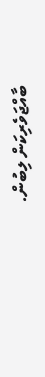ބާއްޖަވެރިކަން ލިބުން.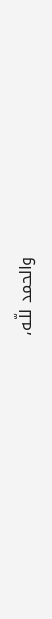والحمد للّـه،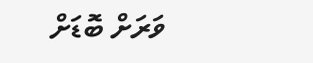ވަރަށް ބޮޑަށް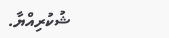ޝުކުރިއްޔާ.